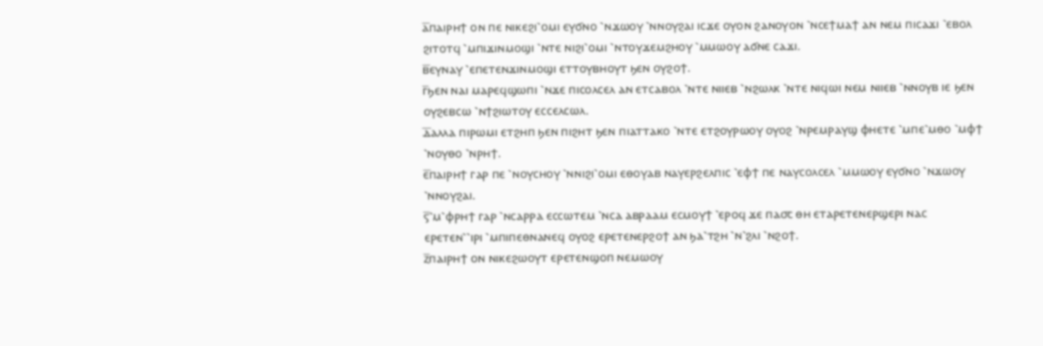ⲁ̅ⲡⲁⲓⲣⲏϯ ⲟⲛ ⲡⲉ ⲛⲓⲕⲉϩⲓ⳿ⲟⲙⲓ ⲉⲩϭⲛⲟ ⳿ⲛϫⲱⲟⲩ ⳿ⲛⲛⲟⲩϩⲁⲓ ⲓⲥϫⲉ ⲟⲩⲟⲛ ϩⲁⲛⲟⲩⲟⲛ ⳿ⲛⲥⲉϯⲙⲁϯ ⲁⲛ ⲛⲉⲙ ⲡⲓⲥⲁϫⲓ ⳿ⲉⲃⲟⲗ ϩⲓⲧⲟⲧϥ ⳿ⲙⲡⲓϫⲓⲛⲙⲟϣⲓ ⳿ⲛⲧⲉ ⲛⲓϩⲓ⳿ⲟⲙⲓ ⳿ⲛⲧⲟⲩϫⲉⲙϩⲏⲟⲩ ⳿ⲙⲙⲱⲟⲩ ⲁϭⲛⲉ ⲥⲁϫⲓ.
ⲃ̅ⲉⲩⲛⲁⲩ ⳿ⲉⲡⲉⲧⲉⲛϫⲓⲛⲙⲟϣⲓ ⲉⲧⲧⲟⲩⲃⲏⲟⲩⲧ ϧⲉⲛ ⲟⲩϩⲟϯ.
ⲅ̅ϧⲉⲛ ⲛⲁⲓ ⲙⲁⲣⲉϥϣⲱⲡⲓ ⳿ⲛϫⲉ ⲡⲓⲥⲟⲗⲥⲉⲗ ⲁⲛ ⲉⲧⲥⲁⲃⲟⲗ ⳿ⲛⲧⲉ ⲛⲓⲓⲉⲃ ⳿ⲛϩⲱⲗⲕ ⳿ⲛⲧⲉ ⲛⲓϥⲱⲓ ⲛⲉⲙ ⲛⲓⲓⲉⲃ ⳿ⲛⲛⲟⲩⲃ ⲓⲉ ϧⲉⲛ ⲟⲩϩⲉⲃⲥⲱ ⳿ⲛϯϩⲓⲱⲧⲟⲩ ⲉⲥⲥⲉⲗⲥⲱⲗ.
ⲇ̅ⲁⲗⲗⲁ ⲡⲓⲣⲱⲙⲓ ⲉⲧϩⲏⲡ ϧⲉⲛ ⲡⲓϩⲏⲧ ϧⲉⲛ ⲡⲓⲁⲧⲧⲁⲕⲟ ⳿ⲛⲧⲉ ⲉⲧϩⲟⲩⲣⲱⲟⲩ ⲟⲩⲟϩ ⳿ⲛⲣⲉⲙⲣⲁⲩϣ ⲫⲏⲉⲧⲉ ⳿ⲙⲡⲉ⳿ⲙⲑⲟ ⳿ⲙⲫϯ ⳿ⲛⲟⲩⲑⲟ ⳿ⲛⲣⲏϯ.
ⲉ̅ⲡⲁⲓⲣⲏϯ ⲅⲁⲣ ⲡⲉ ⳿ⲛⲟⲩⲥⲏⲟⲩ ⳿ⲛⲛⲓϩⲓ⳿ⲟⲙⲓ ⲉⲑⲟⲩⲁⲃ ⲛⲁⲩⲉⲣϩⲉⲗⲡⲓⲥ ⳿ⲉⲫϯ ⲡⲉ ⲛⲁⲩⲥⲟⲗⲥⲉⲗ ⳿ⲙⲙⲱⲟⲩ ⲉⲩϭⲛⲟ ⳿ⲛϫⲱⲟⲩ ⳿ⲛⲛⲟⲩϩⲁⲓ.
ⲋ̅⳿ⲙ⳿ⲫⲣⲏϯ ⲅⲁⲣ ⳿ⲛⲥⲁⲣⲣⲁ ⲉⲥⲥⲱⲧⲉⲙ ⳿ⲛⲥⲁ ⲁⲃⲣⲁⲁⲙ ⲉⲥⲙⲟⲩϯ ⳿ⲉⲣⲟϥ ϫⲉ ⲡⲁ⳪ ⲑⲏ ⲉⲧⲁⲣⲉⲧⲉⲛⲉⲣϣⲉⲣⲓ ⲛⲁⲥ ⲉⲣⲉⲧⲉⲛ⳿⳿ⲓⲣⲓ ⳿ⲙⲡⲓⲡⲉⲑⲛⲁⲛⲉϥ ⲟⲩⲟϩ ⲉⲣⲉⲧⲉⲛⲉⲣϩⲟϯ ⲁⲛ ϧⲁ⳿ⲧϩⲏ ⳿ⲛ⳿ϩⲗⲓ ⳿ⲛϩⲟϯ.
ⲍ̅ⲡⲁⲓⲣⲏϯ ⲟⲛ ⲛⲓⲕⲉϩⲱⲟⲩⲧ ⲉⲣⲉⲧⲉⲛϣⲟⲡ ⲛⲉⲙⲱⲟⲩ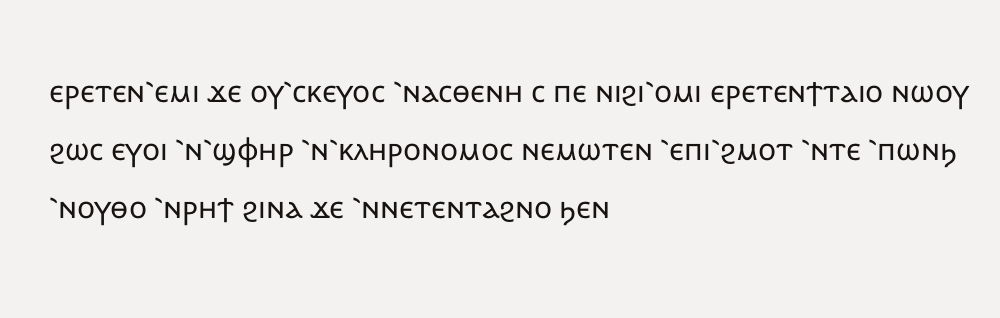ⲉⲣⲉⲧⲉⲛ⳿ⲉⲙⲓ ϫⲉ ⲟⲩ⳿ⲥⲕⲉⲩⲟⲥ ⳿ⲛⲁⲥⲑⲉⲛⲏ ⲥ ⲡⲉ ⲛⲓϩⲓ⳿ⲟⲙⲓ ⲉⲣⲉⲧⲉⲛϯⲧⲁⲓⲟ ⲛⲱⲟⲩ ϩⲱⲥ ⲉⲩⲟⲓ ⳿ⲛ⳿ϣⲫⲏⲣ ⳿ⲛ⳿ⲕⲗⲏⲣⲟⲛⲟⲙⲟⲥ ⲛⲉⲙⲱⲧⲉⲛ ⳿ⲉⲡⲓ⳿ϩⲙⲟⲧ ⳿ⲛⲧⲉ ⳿ⲡⲱⲛϧ ⳿ⲛⲟⲩⲑⲟ ⳿ⲛⲣⲏϯ ϩⲓⲛⲁ ϫⲉ ⳿ⲛⲛⲉⲧⲉⲛⲧⲁϩⲛⲟ ϧⲉⲛ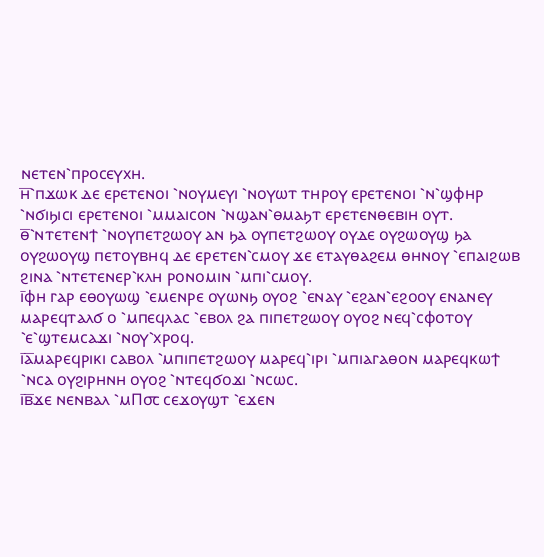ⲛⲉⲧⲉⲛ⳿ⲡⲣⲟⲥⲉⲩⲭⲏ.
ⲏ̅⳿ⲡϫⲱⲕ ⲇⲉ ⲉⲣⲉⲧⲉⲛⲟⲓ ⳿ⲛⲟⲩⲙⲉⲩⲓ ⳿ⲛⲟⲩⲱⲧ ⲧⲏⲣⲟⲩ ⲉⲣⲉⲧⲉⲛⲟⲓ ⳿ⲛ⳿ϣⲫⲏⲣ ⳿ⲛϭⲓϧⲓⲥⲓ ⲉⲣⲉⲧⲉⲛⲟⲓ ⳿ⲙⲙⲁⲓⲥⲟⲛ ⳿ⲛϣⲁⲛ⳿ⲑⲙⲁϧⲧ ⲉⲣⲉⲧⲉⲛⲑⲉⲃⲓⲏ ⲟⲩⲧ.
ⲑ̅⳿ⲛⲧⲉⲧⲉⲛϯ ⳿ⲛⲟⲩⲡⲉⲧϩⲱⲟⲩ ⲁⲛ ϧⲁ ⲟⲩⲡⲉⲧϩⲱⲟⲩ ⲟⲩⲇⲉ ⲟⲩϩⲱⲟⲩϣ ϧⲁ ⲟⲩϩⲱⲟⲩϣ ⲡⲉⲧⲟⲩⲃⲏϥ ⲇⲉ ⲉⲣⲉⲧⲉⲛ⳿ⲥⲙⲟⲩ ϫⲉ ⲉⲧⲁⲩⲑⲁϩⲉⲙ ⲑⲏⲛⲟⲩ ⳿ⲉⲡⲁⲓϩⲱⲃ ϩⲓⲛⲁ ⳿ⲛⲧⲉⲧⲉⲛⲉⲣ⳿ⲕⲗⲏ ⲣⲟⲛⲟⲙⲓⲛ ⳿ⲙⲡⲓ⳿ⲥⲙⲟⲩ.
ⲓ̅ⲫⲏ ⲅⲁⲣ ⲉⲑⲟⲩⲱϣ ⳿ⲉⲙⲉⲛⲣⲉ ⲟⲩⲱⲛϧ ⲟⲩⲟϩ ⳿ⲉⲛⲁⲩ ⳿ⲉϩⲁⲛ⳿ⲉϩⲟⲟⲩ ⲉⲛⲁⲛⲉⲩ ⲙⲁⲣⲉϥⲧⲁⲗϭ ⲟ ⳿ⲙⲡⲉϥⲗⲁⲥ ⳿ⲉⲃⲟⲗ ϩⲁ ⲡⲓⲡⲉⲧϩⲱⲟⲩ ⲟⲩⲟϩ ⲛⲉϥ⳿ⲥⲫⲟⲧⲟⲩ ⳿ⲉ⳿ϣⲧⲉⲙⲥⲁϫⲓ ⳿ⲛⲟⲩ⳿ⲭⲣⲟϥ.
ⲓ̅ⲁ̅ⲙⲁⲣⲉϥⲣⲓⲕⲓ ⲥⲁⲃⲟⲗ ⳿ⲙⲡⲓⲡⲉⲧϩⲱⲟⲩ ⲙⲁⲣⲉϥ⳿ⲓⲣⲓ ⳿ⲙⲡⲓⲁⲅⲁⲑⲟⲛ ⲙⲁⲣⲉϥⲕⲱϯ ⳿ⲛⲥⲁ ⲟⲩϩⲓⲣⲏⲛⲏ ⲟⲩⲟϩ ⳿ⲛⲧⲉϥϭⲟϫⲓ ⳿ⲛⲥⲱⲥ.
ⲓ̅ⲃ̅ϫⲉ ⲛⲉⲛⲃⲁⲗ ⳿ⲙⲠ⳪ ⲥⲉϫⲟⲩϣⲧ ⳿ⲉϫⲉⲛ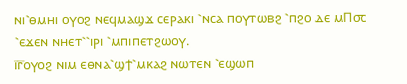ⲛⲓ⳿ⲑⲙⲏⲓ ⲟⲩⲟϩ ⲛⲉϥⲙⲁϣϫ ⲥⲉⲣⲁⲕⲓ ⳿ⲛⲥⲁ ⲡⲟⲩⲧⲱⲃϩ ⳿ⲡϩⲟ ⲇⲉ ⲙⲠ⳪ ⳿ⲉϫⲉⲛ ⲛⲏⲉⲧ⳿⳿ⲓⲣⲓ ⳿ⲙⲡⲓⲡⲉⲧϩⲱⲟⲩ.
ⲓ̅ⲅ̅ⲟⲩⲟϩ ⲛⲓⲙ ⲉⲑⲛⲁ⳿ϣϯ⳿ⲙⲕⲁϩ ⲛⲱⲧⲉⲛ ⳿ⲉϣⲱⲡ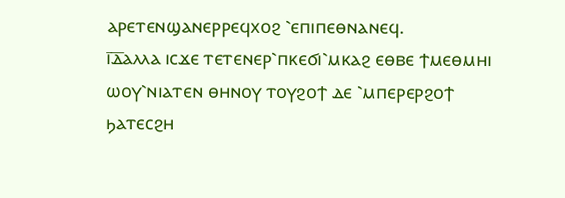ⲁⲣⲉⲧⲉⲛϣⲁⲛⲉⲣⲣⲉϥⲭⲟϩ ⳿ⲉⲡⲓⲡⲉⲑⲛⲁⲛⲉϥ.
ⲓ̅ⲇ̅ⲁⲗⲗⲁ ⲓⲥϫⲉ ⲧⲉⲧⲉⲛⲉⲣ⳿ⲡⲕⲉϭⲓ⳿ⲙⲕⲁϩ ⲉⲑⲃⲉ ϯⲙⲉⲑⲙⲏⲓ ⲱⲟⲩ⳿ⲛⲓⲁⲧⲉⲛ ⲑⲏⲛⲟⲩ ⲧⲟⲩϩⲟϯ ⲇⲉ ⳿ⲙⲡⲉⲣⲉⲣϩⲟϯ ϧⲁⲧⲉⲥϩⲏ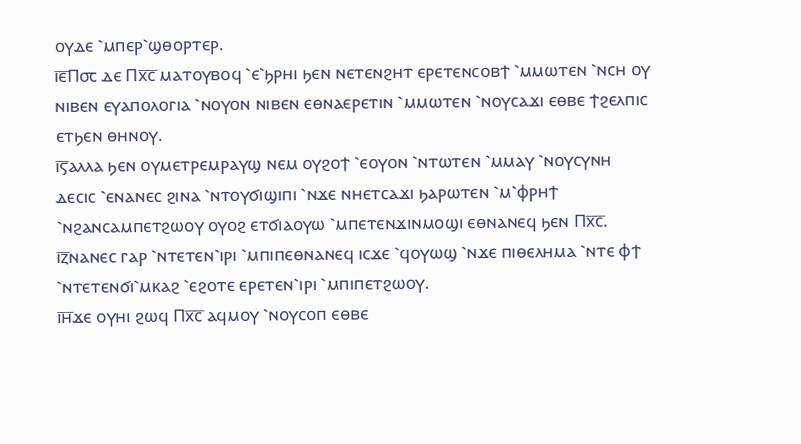ⲟⲩⲇⲉ ⳿ⲙⲡⲉⲣ⳿ϣⲑⲟⲣⲧⲉⲣ.
ⲓ̅ⲉ̅Ⲡ⳪ ⲇⲉ Ⲡⲭ̅ⲥ̅ ⲙⲁⲧⲟⲩⲃⲟϥ ⳿ⲉ⳿ϧⲣⲏⲓ ϧⲉⲛ ⲛⲉⲧⲉⲛϩⲏⲧ ⲉⲣⲉⲧⲉⲛⲥⲟⲃϯ ⳿ⲙⲙⲱⲧⲉⲛ ⳿ⲛⲥⲏ ⲟⲩ ⲛⲓⲃⲉⲛ ⲉⲩⲁⲡⲟⲗⲟⲅⲓⲁ ⳿ⲛⲟⲩⲟⲛ ⲛⲓⲃⲉⲛ ⲉⲑⲛⲁⲉⲣⲉⲧⲓⲛ ⳿ⲙⲙⲱⲧⲉⲛ ⳿ⲛⲟⲩⲥⲁϫⲓ ⲉⲑⲃⲉ ϯϩⲉⲗⲡⲓⲥ ⲉⲧϧⲉⲛ ⲑⲏⲛⲟⲩ.
ⲓ̅ⲋ̅ⲁⲗⲗⲁ ϧⲉⲛ ⲟⲩⲙⲉⲧⲣⲉⲙⲣⲁⲩϣ ⲛⲉⲙ ⲟⲩϩⲟϯ ⳿ⲉⲟⲩⲟⲛ ⳿ⲛⲧⲱⲧⲉⲛ ⳿ⲙⲙⲁⲩ ⳿ⲛⲟⲩⲥⲩⲛⲏ ⲇⲉⲥⲓⲥ ⳿ⲉⲛⲁⲛⲉⲥ ϩⲓⲛⲁ ⳿ⲛⲧⲟⲩϭⲓϣⲓⲡⲓ ⳿ⲛϫⲉ ⲛⲏⲉⲧⲥⲁϫⲓ ϧⲁⲣⲱⲧⲉⲛ ⳿ⲙ⳿ⲫⲣⲏϯ ⳿ⲛϩⲁⲛⲥⲁⲙⲡⲉⲧϩⲱⲟⲩ ⲟⲩⲟϩ ⲉⲧϭⲓⲁⲟⲩⲱ ⳿ⲙⲡⲉⲧⲉⲛϫⲓⲛⲙⲟϣⲓ ⲉⲑⲛⲁⲛⲉϥ ϧⲉⲛ Ⲡⲭ̅ⲥ̅.
ⲓ̅ⲍ̅ⲛⲁⲛⲉⲥ ⲅⲁⲣ ⳿ⲛⲧⲉⲧⲉⲛ⳿ⲓⲣⲓ ⳿ⲙⲡⲓⲡⲉⲑⲛⲁⲛⲉϥ ⲓⲥϫⲉ ⳿ϥⲟⲩⲱϣ ⳿ⲛϫⲉ ⲡⲓⲑⲉⲗⲏⲙⲁ ⳿ⲛⲧⲉ ⲫϯ ⳿ⲛⲧⲉⲧⲉⲛϭⲓ⳿ⲙⲕⲁϩ ⳿ⲉϩⲟⲧⲉ ⲉⲣⲉⲧⲉⲛ⳿ⲓⲣⲓ ⳿ⲙⲡⲓⲡⲉⲧϩⲱⲟⲩ.
ⲓ̅ⲏ̅ϫⲉ ⲟⲩⲏⲓ ϩⲱϥ Ⲡⲭ̅ⲥ̅ ⲁϥⲙⲟⲩ ⳿ⲛⲟⲩⲥⲟⲡ ⲉⲑⲃⲉ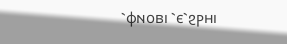⳿ⲫⲛⲟⲃⲓ ⳿ⲉ⳿ϩⲣⲏⲓ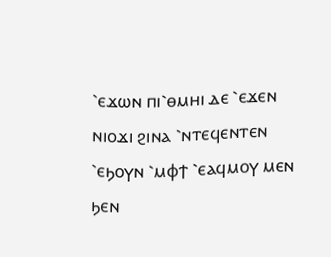⳿ⲉϫⲱⲛ ⲡⲓ⳿ⲑⲙⲏⲓ ⲇⲉ ⳿ⲉϫⲉⲛ ⲛⲓⲟϫⲓ ϩⲓⲛⲁ ⳿ⲛⲧⲉϥⲉⲛⲧⲉⲛ ⳿ⲉϧⲟⲩⲛ ⳿ⲙⲫϯ ⳿ⲉⲁϥⲙⲟⲩ ⲙⲉⲛ ϧⲉⲛ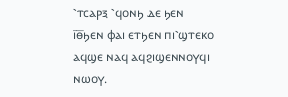⳿ⲧⲥⲁⲣⲝ ⳿ϥⲟⲛϧ ⲇⲉ ϧⲉⲛ
ⲓ̅ⲑ̅ϧⲉⲛ ⲫⲁⲓ ⲉⲧϧⲉⲛ ⲡⲓ⳿ϣⲧⲉⲕⲟ ⲁϥϣⲉ ⲛⲁϥ ⲁϥϩⲓϣⲉⲛⲛⲟⲩϥⲓ ⲛⲱⲟⲩ.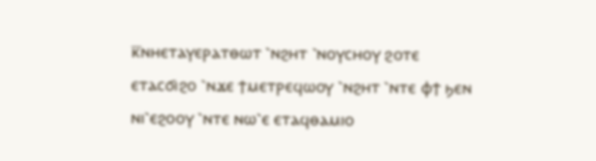ⲕ̅ⲛⲏⲉⲧⲁⲩⲉⲣⲁⲧⲑⲱⲧ ⳿ⲛϩⲏⲧ ⳿ⲛⲟⲩⲥⲏⲟⲩ ϩⲟⲧⲉ ⲉⲧⲁⲥϭⲓϩⲟ ⳿ⲛϫⲉ ϯⲙⲉⲧⲣⲉϥⲱⲟⲩ ⳿ⲛϩⲏⲧ ⳿ⲛⲧⲉ ⲫϯ ϧⲉⲛ ⲛⲓ⳿ⲉϩⲟⲟⲩ ⳿ⲛⲧⲉ ⲛⲱ⳿ⲉ ⲉⲧⲁϥⲑⲁⲙⲓⲟ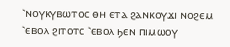⳿ⲛⲟⲩⲕⲩⲃⲱⲧⲟⲥ ⲑⲏ ⲉⲧⲁ ϩⲁⲛⲕⲟⲩϫⲓ ⲛⲟϩⲉⲙ ⳿ⲉⲃⲟⲗ ϩⲓⲧⲟⲧⲥ ⳿ⲉⲃⲟⲗ ϧⲉⲛ ⲡⲓⲙⲱⲟⲩ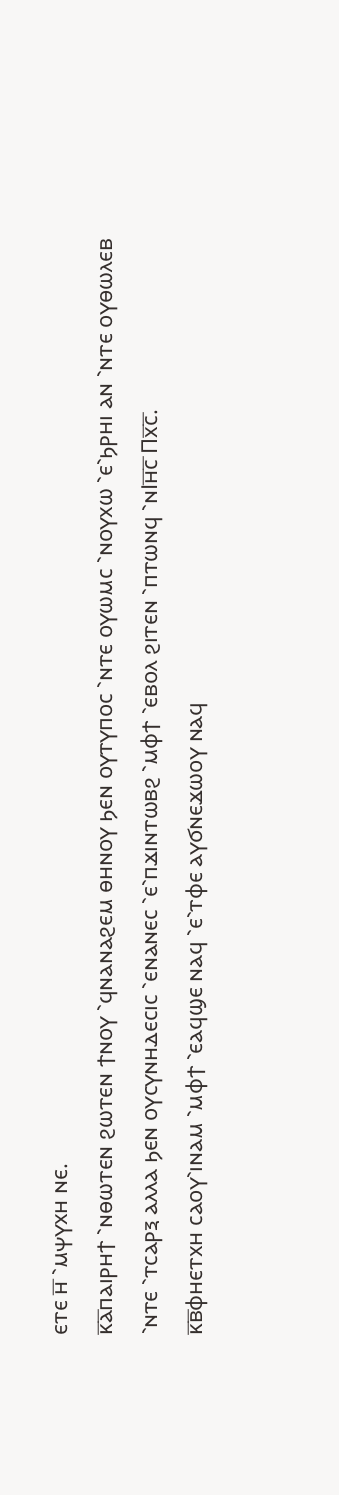ⲉⲧⲉ ⲏ̅ ⳿ⲙⲯⲩⲭⲏ ⲛⲉ.
ⲕ̅ⲁ̅ⲡⲁⲓⲣⲏϯ ⳿ⲛⲑⲱⲧⲉⲛ ϩⲱⲧⲉⲛ ϯⲛⲟⲩ ⳿ϥⲛⲁⲛⲁϩⲉⲙ ⲑⲏⲛⲟⲩ ϧⲉⲛ ⲟⲩⲧⲩⲡⲟⲥ ⳿ⲛⲧⲉ ⲟⲩⲱⲙⲥ ⳿ⲛⲟⲩⲭⲱ ⳿ⲉ⳿ϧⲣⲏⲓ ⲁⲛ ⳿ⲛⲧⲉ ⲟⲩⲑⲱⲗⲉⲃ ⳿ⲛⲧⲉ ⳿ⲧⲥⲁⲣⲝ ⲁⲗⲗⲁ ϧⲉⲛ ⲟⲩⲥⲩⲛⲏⲇⲉⲥⲓⲥ ⳿ⲉⲛⲁⲛⲉⲥ ⳿ⲉ⳿ⲡϫⲓⲛⲧⲱⲃϩ ⳿ⲙⲫϯ ⳿ⲉⲃⲟⲗ ϩⲓⲧⲉⲛ ⳿ⲡⲧⲱⲛϥ ⳿ⲛⲒⲏ̅ⲥ̅ Ⲡⲭ̅ⲥ̅.
ⲕ̅ⲃ̅ⲫⲏⲉⲧⲭⲏ ⲥⲁⲟⲩ⳿ⲓⲛⲁⲙ ⳿ⲙⲫϯ ⳿ⲉⲁϥϣⲉ ⲛⲁϥ ⳿ⲉ⳿ⲧⲫⲉ ⲁⲩϭⲛⲉϫⲱⲟⲩ ⲛⲁϥ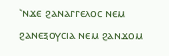⳿ⲛϫⲉ ϩⲁⲛⲁⲅⲅⲉⲗⲟⲥ ⲛⲉⲙ ϩⲁⲛⲉⲝⲟⲩⲥⲓⲁ ⲛⲉⲙ ϩⲁⲛϫⲟⲙ